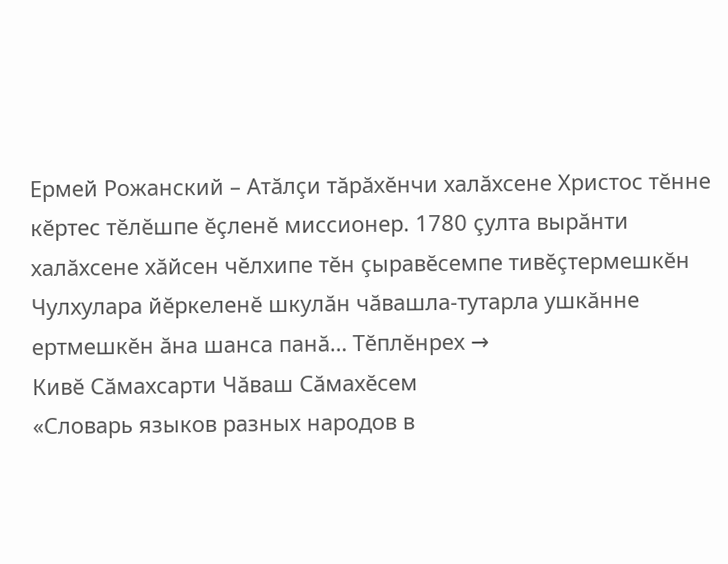Ермей Рожанский – Атăлçи тăрăхĕнчи халăхсене Христос тĕнне кĕртес тĕлĕшпе ĕçленĕ миссионер. 1780 çулта вырăнти халăхсене хăйсен чĕлхипе тĕн çыравĕсемпе тивĕçтермешкĕн Чулхулара йĕркеленĕ шкулăн чăвашла-тутарла ушкăнне ертмешкĕн ăна шанса панă… Тĕплĕнрех →
Кивĕ Сăмахсарти Чăваш Сăмахĕсем
«Словарь языков разных народов в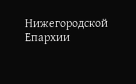Нижегородской Епархии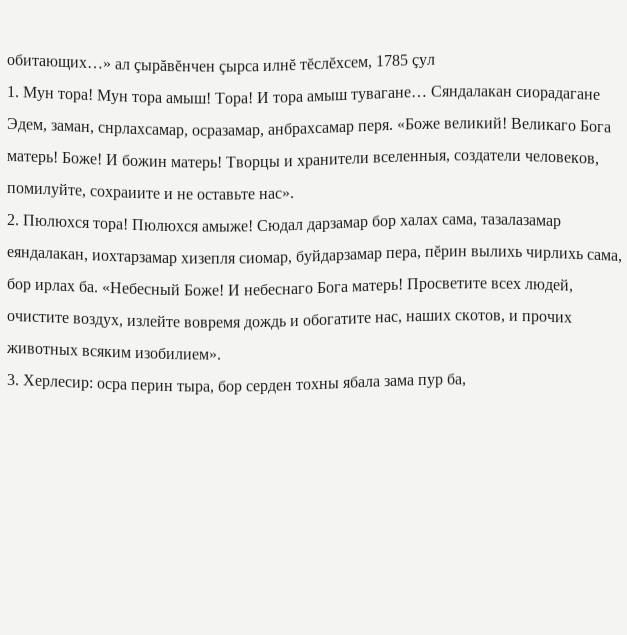обитающих…» ал çырăвĕнчен çырса илнĕ тĕслĕхсем, 1785 çул
1. Мун тора! Мун тора амыш! Тора! И тора амыш тувагане… Сяндалакан сиорадагане Эдем, заман, снрлахсамар, осразамар, анбрахсамар перя. «Боже великий! Великаго Бога матерь! Боже! И божин матерь! Творцы и хранители вселенныя, создатели человеков, помилуйте, сохраиите и не оставьте нас».
2. Пюлюхся тора! Пюлюхся амыже! Сюдал дарзамар бор халах сама, тазалазамар еяндалакан, иохтарзамар хизепля сиомар, буйдарзамар пера, пĕрин вылихь чирлихь сама, бор ирлах ба. «Небесный Боже! И небеснаго Бога матерь! Просветите всех людей, очистите воздух, излейте вовремя дождь и обогатите нас, наших скотов, и прочих животных всяким изобилием».
3. Херлесир: осра перин тыра, бор серден тохны ябала зама пур ба,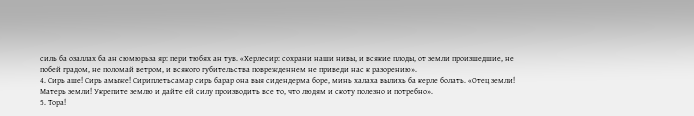силь ба озаллах ба ан сюмюрьза яр: пери тюбях ан тув. «Херлесир: сохрани наши нивы, и всякие плоды, от земли произшедшие, не побей градом, не поломай ветром, и всякого губительства поврежденнем не приведи нас к разорению».
4. Сирь аше! Сирь амыже! Сириплетьсамар сирь барар она выя сидендерма боре, минь халаха вылихь ба керле болать. «Отец земли! Матерь земли! Укрепите землю и дайте ей силу производить все то, что людям и скоту полезно и потребно».
5. Тора!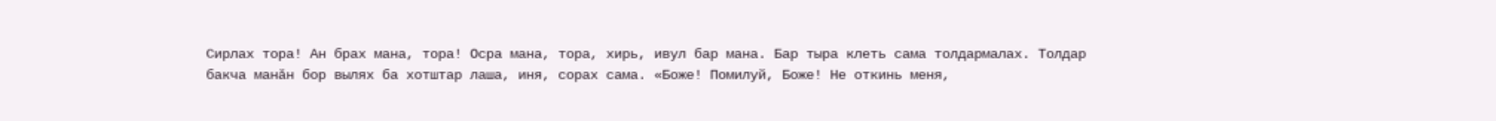Сирлах тора! Ан брах мана, тора! Осра мана, тора, хирь, ивул бар мана. Бар тыра клеть сама толдармалах. Толдар бакча манăн бор вылях ба хотштар лаша, иня, сорах сама. «Боже! Помилуй, Боже! Не откинь меня,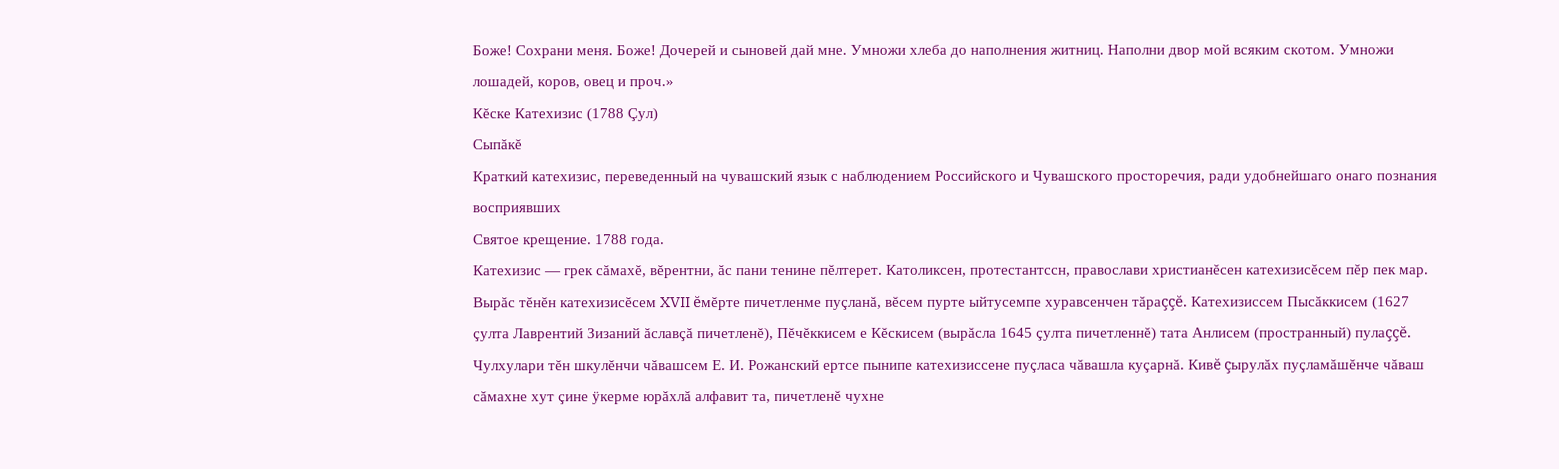Боже! Сохрани меня. Боже! Дочерей и сыновей дай мне. Умножи хлеба до наполнения житниц. Наполни двор мой всяким скотом. Умножи лошадей, коров, овец и проч.»
Кĕске Катехизис (1788 Çул)
Сыпăкĕ
Краткий катехизис, переведенный на чувашский язык с наблюдением Российского и Чувашского просторечия, ради удобнейшаго онаго познания восприявших
Святое крещение. 1788 года.
Катехизис — грек сăмахĕ, вĕрентни, ăс пани тенине пĕлтерет. Католиксен, протестантссн, православи христианĕсен катехизисĕсем пĕр пек мар. Вырăс тĕнĕн катехизисĕсем XVII ĕмĕрте пичетленме пуçланă, вĕсем пурте ыйтусемпе хуравсенчен тăраççĕ. Катехизиссем Пысăккисем (1627 çулта Лаврентий Зизаний ăславçă пичетленĕ), Пĕчĕккисем е Кĕскисем (вырăсла 1645 çулта пичетленнĕ) тата Анлисем (пространный) пулаççĕ.
Чулхулари тĕн шкулĕнчи чăвашсем Е. И. Рожанский ертсе пынипе катехизиссене пуçласа чăвашла куçарнă. Кивĕ çырулăх пуçламăшĕнче чăваш сăмахне хут çине ÿкерме юрăхлă алфавит та, пичетленĕ чухне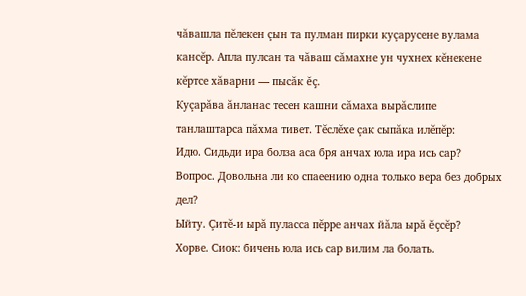чăвашла пĕлекен çын та пулман пирки куçарусене вулама кансĕр. Апла пулсан та чăваш сăмахне ун чухнех кĕнекене кĕртсе хăварни — пысăк ĕç.
Куçарăва ăнланас тесен кашни сăмаха вырăслипе танлаштарса пăхма тивет. Тĕслĕхе çак сыпăка илĕпĕр:
Идю. Сидьди ира болза аса бря анчах юла ира ись сар?
Вопрос. Довольна ли ко спаеению одна только вера без добрых дел?
Ыйту. Çитĕ-и ырă пуласса пĕрре анчах йăла ырă ĕçсĕр?
Хорве. Сиок: бичень юла ись сар вилим ла болать.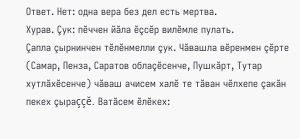Ответ. Нет: одна вера без дел есть мертва.
Хурав. Çук: пĕччен йăла ĕçсĕр вилĕмле пулать.
Çапла çырнинчен тĕлĕнмелли çук. Чăвашла вĕренмен çĕрте (Самар, Пенза, Саратов облаçĕсенче, Пушкăрт, Тутар хутлăхĕсенче) чăваш ачисем халĕ те тăван чĕлхепе çакăн пекех çыраççĕ. Ватăсем ĕлĕкех: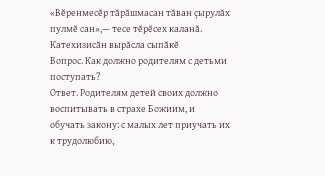«Вĕренмесĕр тăрăшмасан тăван çырулăх пулмĕ сан»,— тесе тĕрĕсех каланă.
Катехизисăн вырăсла сыпăкĕ
Вопрос. Как должно родителям с детьми поступать?
Ответ. Родителям детей своих должно воспитывать в страхе Божиим, и обучать закону: с малых лет приучать их к трудолюбию,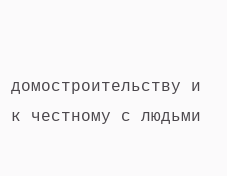домостроительству и к честному с людьми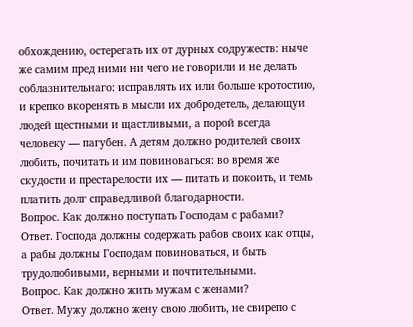обхождению, остерегать их от дурных содружеств: ныче же самим пред ними ни чего не говорили и не делать соблазнительнаго: исправлять их или больше кротостию, и крепко вкоренять в мысли их добродетель, делающуи людей щестными и щастливыми, а порой всегда человеку — пагубен. А детям должно родителей своих любить, почитать и им повиновагься: во время же скудости и престарелости их — питать и покоить, и темь платить долг справедливой благодарности.
Вопрос. Как должно поступать Господам с рабами?
Ответ. Господа должны содержать рабов своих как отцы, а рабы должны Господам повиноваться, и быть трудолюбивыми, верными и почтительными.
Вопрос. Как должно жить мужам с женами?
Ответ. Мужу должно жену свою любить, не свирепо с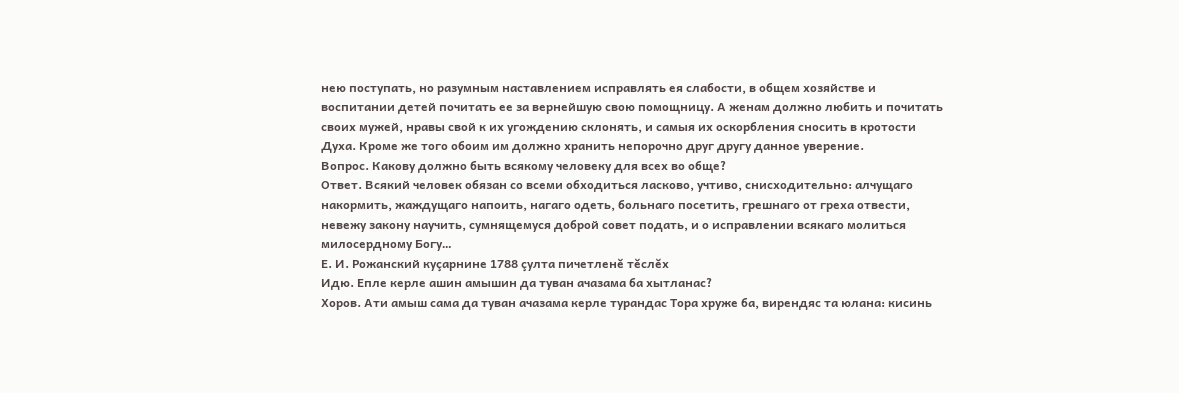нею поступать, но разумным наставлением исправлять ея слабости, в общем хозяйстве и воспитании детей почитать ее за вернейшую свою помощницу. А женам должно любить и почитать своих мужей, нравы свой к их угождению склонять, и самыя их оскорбления сносить в кротости Духа. Кроме же того обоим им должно хранить непорочно друг другу данное уверение.
Вопрос. Какову должно быть всякому человеку для всех во обще?
Ответ. Всякий человек обязан со всеми обходиться ласково, учтиво, снисходительно: алчущаго накормить, жаждущаго напоить, нагаго одеть, больнаго посетить, грешнаго от греха отвести, невежу закону научить, сумнящемуся доброй совет подать, и о исправлении всякаго молиться милосердному Богу…
Е. И. Рожанский куçарнине 1788 çулта пичетленĕ тĕслĕх
Идю. Епле керле ашин амышин да туван ачазама ба хытланас?
Хоров. Ати амыш сама да туван ачазама керле турандас Тора хруже ба, вирендяс та юлана: кисинь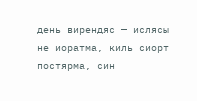день вирендяс — ислясы не иоратма, киль сиорт постярма, син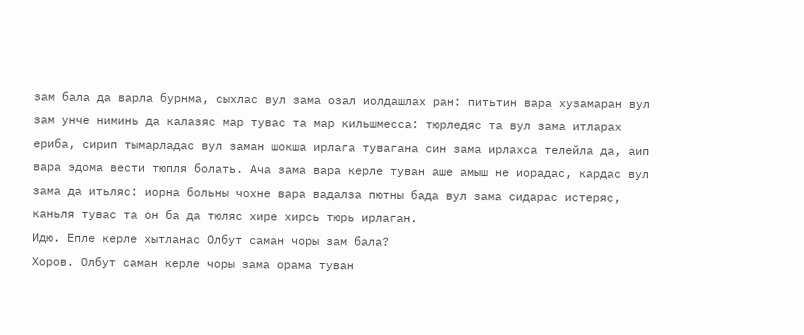зам бала да варла бурнма, сыхлас вул зама озал иолдашлах ран: питьтин вара хузамаран вул зам унче ниминь да калазяс мар тувас та мар кильшмесса: тюрледяс та вул зама итларах ериба, сирип тымарладас вул заман шокша ирлага тувагана син зама ирлахса телейла да, аип вара эдома вести тюпля болать. Ача зама вара керле туван аше амыш не иорадас, кардас вул зама да итьляс: иорна больны чохне вара вадалза пютны бада вул зама сидарас истеряс, каньля тувас та он ба да тюляс хире хирсь тюрь ирлаган.
Идю. Епле керле хытланас Олбут саман чоры зам бала?
Хоров. Олбут саман керле чоры зама орама туван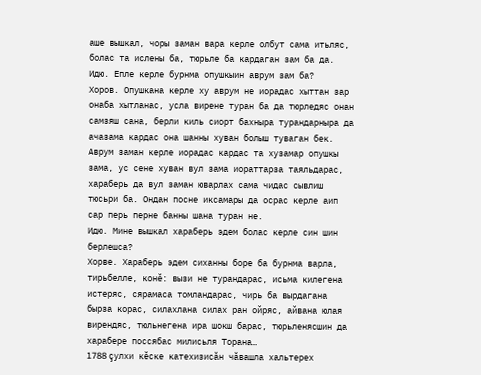аше вышкал, чоры заман вара керле олбут сама итьляс, болас та ислены ба, тюрьле ба кардаган зам ба да.
Идю. Епле керле бурнма опушкыин аврум зам ба?
Хоров. Опушкана керле ху аврум не иорадас хыттан зар онаба хытланас, усла вирене туран ба да тюрледяс онан самзяш сана, берли киль сиорт бахныра турандарныра да ачазама кардас она шанны хуван болыш туваган бек. Аврум заман керле иорадас кардас та хузамар опушкы зама, ус сене хуван вул зама иораттарза таяльдарас, хараберь да вул заман юварлах сама чидас сывлиш тюсьри ба. Ондан посне иксамары да осрас керле аип сар перь перне банны шана туран не.
Идю. Мине вышкал хараберь эдем болас керле син шин берлешса?
Хорве. Хараберь эдем сиханны боре ба бурнма варла, тирьбелле, конĕ: вызи не турандарас, исьма килегена истеряс, сярамаса томландарас, чирь ба вырдагана бырза корас, силахлана силах ран ойряс, айвана юлая вирендяс, тюльнегена ира шокш барас, тюрьленясшин да харабере поссябас милисьля Торана…
1788 çулхи кĕске катехизисăн чăвашла хальтерех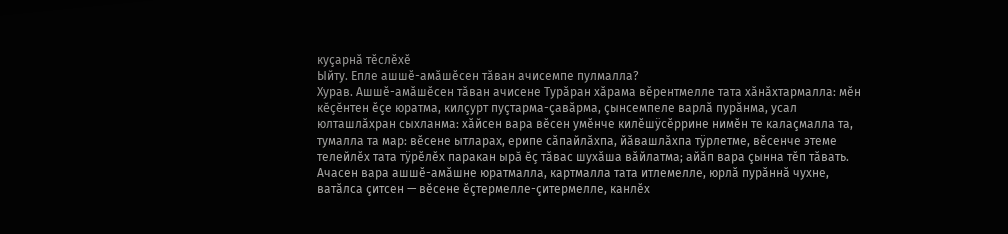куçарнă тĕслĕхĕ
Ыйту. Епле ашшĕ-амăшĕсен тăван ачисемпе пулмалла?
Хурав. Ашшĕ-амăшĕсен тăван ачисене Турăран хăрама вĕрентмелле тата хăнăхтармалла: мĕн кĕçĕнтен ĕçе юратма, килçурт пуçтарма-çавăрма, çынсемпеле варлă пурăнма, усал юлташлăхран сыхланма: хăйсен вара вĕсен умĕнче килĕшÿсĕррине нимĕн те калаçмалла та, тумалла та мар: вĕсене ытларах, ерипе сăпайлăхпа, йăвашлăхпа тÿрлетме, вĕсенче этеме телейлĕх тата тÿрĕлĕх паракан ырă ĕç тăвас шухăша вăйлатма; айăп вара çынна тĕп тăвать. Ачасен вара ашшĕ-амăшне юратмалла, картмалла тата итлемелле, юрлă пурăннă чухне, ватăлса çитсен — вĕсене ĕçтермелле-çитермелле, канлĕх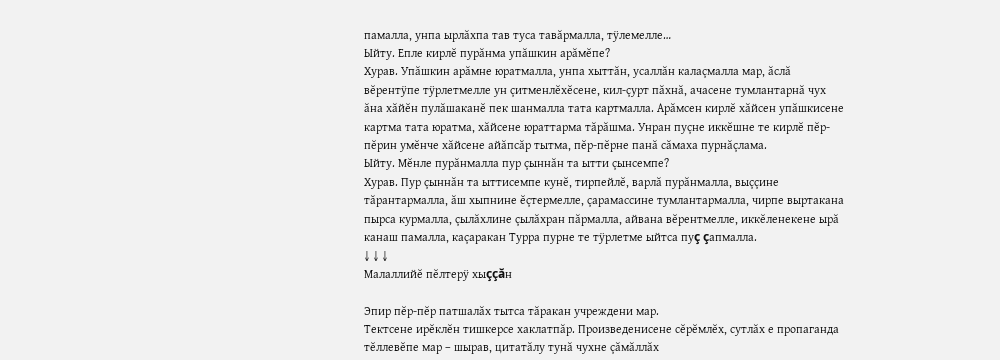памалла, унпа ырлăхпа тав туса тавăрмалла, тÿлемелле…
Ыйту. Епле кирлĕ пурăнма упăшкин арăмĕпе?
Хурав. Упăшкин арăмне юратмалла, унпа хыттăн, усаллăн калаçмалла мар, ăслă вĕрентÿпе тÿрлетмелле ун çитменлĕхĕсене, кил-çурт пăхнă, ачасене тумлантарнă чух ăна хăйĕн пулăшаканĕ пек шанмалла тата картмалла. Арăмсен кирлĕ хăйсен упăшкисене картма тата юратма, хăйсене юраттарма тăрăшма. Унран пуçне иккĕшне те кирлĕ пĕр-пĕрин умĕнче хăйсене айăпсăр тытма, пĕр-пĕрне панă сăмаха пурнăçлама.
Ыйту. Мĕнле пурăнмалла пур çыннăн та ытти çынсемпе?
Хурав. Пур çыннăн та ыттисемпе кунĕ, тирпейлĕ, варлă пурăнмалла, выççине тăрантармалла, ăш хыпнине ĕçтермелле, çарамассине тумлантармалла, чирпе выртакана пырса курмалла, çылăхлине çылăхран пăрмалла, айвана вĕрентмелле, иккĕленекене ырă канаш памалла, каçаракан Турра пурне те тÿрлетме ыйтса пуç çапмалла.
↓ ↓ ↓
Малаллийĕ пĕлтерÿ хыççăн

Эпир пĕр-пĕр патшалăх тытса тăракан учреждени мар.
Тектсене ирĕклĕн тишкерсе хаклатпăр. Произведенисене сĕрĕмлĕх, сутлăх е пропаганда тĕллевĕпе мар – шырав, цитатăлу тунă чухне çăмăллăх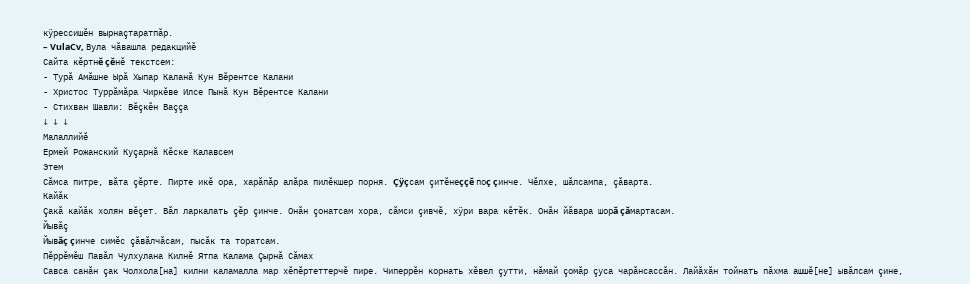кÿрессишĕн вырнаçтаратпăр.
– VulaCv, Вула чăвашла редакцийĕ
Сайта кĕртнĕ çĕнĕ текстсем:
- Турă Амăшне Ырă Хыпар Каланă Кун Вĕрентсе Калани
- Христос Туррăмăра Чиркĕве Илсе Пынă Кун Вĕрентсе Калани
- Стихван Шавли: Вĕçкĕн Ваççа
↓ ↓ ↓
Малаллийĕ
Ермей Рожанский Куçарнă Кĕске Калавсем
Этем
Сăмса питре, вăта çĕрте. Пирте икĕ ора, харăпăр алăра пилĕкшер порня. Çÿçсам çитĕнеççĕ поç çинче. Чĕлхе, шăлсампа, çăварта.
Кайăк
Çакă кайăк холян вĕçет. Вăл ларкалать çĕр çинче. Онăн çонатсам хора, сăмси çивчĕ, хÿри вара кĕтĕк. Онăн йăвара шорă çăмартасам.
Йывăç
Йывăç çинче симĕс çăвăлчăсам, пысăк та торатсам.
Пĕррĕмĕш Павăл Чулхулана Килнĕ Ятпа Калама Çырнă Сăмах
Савса санăн çак Чолхола[на] килни каламалла мар хĕпĕртеттерчĕ пире. Чиперрĕн корнать хĕвел çутти, нăмай çомăр çуса чарăнсассăн. Лайăхăн тойнать пăхма ашшĕ[не] ывăлсам çине,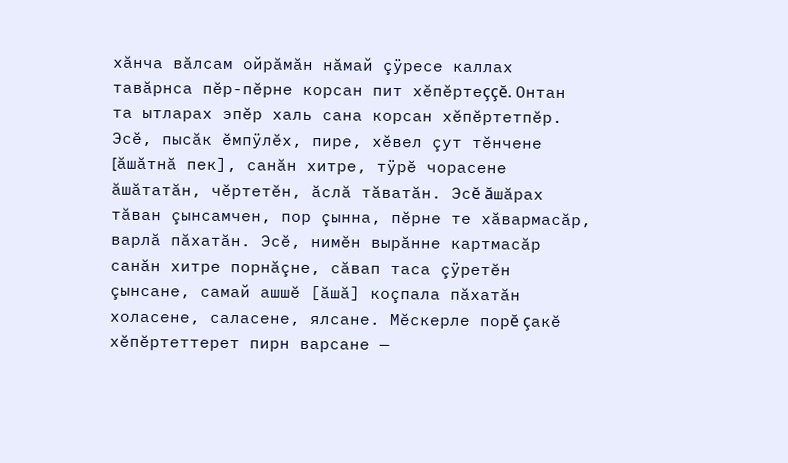хăнча вăлсам ойрăмăн нăмай çÿресе каллах тавăрнса пĕр-пĕрне корсан пит хĕпĕртеççĕ. Онтан та ытларах эпĕр халь сана корсан хĕпĕртетпĕр. Эсĕ, пысăк ĕмпÿлĕх, пире, хĕвел çут тĕнчене [ăшăтнă пек], санăн хитре, тÿрĕ чорасене ăшăтатăн, чĕртетĕн, ăслă тăватăн. Эсĕ ăшăрах тăван çынсамчен, пор çынна, пĕрне те хăвармасăр, варлă пăхатăн. Эсĕ, нимĕн вырăнне картмасăр санăн хитре порнăçне, сăвап таса çÿретĕн çынсане, самай ашшĕ [ăшă] коçпала пăхатăн холасене, саласене, ялсане. Мĕскерле порĕ çакĕ хĕпĕртеттерет пирн варсане —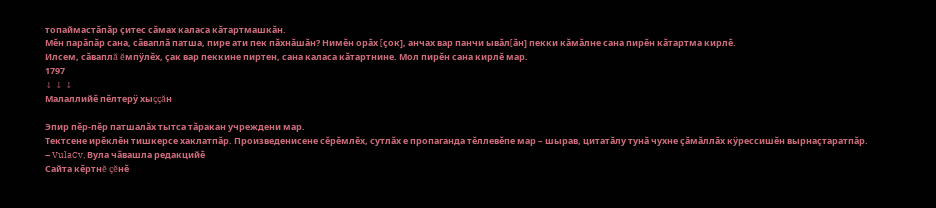топаймастăпăр çитес сăмах каласа кăтартмашкăн.
Мĕн парăпăр сана, сăваплă патша, пире ати пек пăхнăшăн? Нимĕн орăх [çок], анчах вар панчи ывăл[ăн] пекки кăмăлне сана пирĕн кăтартма кирлĕ.
Илсем, сăваплă ĕмпÿлĕх, çак вар пеккине пиртен, сана каласа кăтартнине. Мол пирĕн сана кирлĕ мар.
1797
↓ ↓ ↓
Малаллийĕ пĕлтерÿ хыççăн

Эпир пĕр-пĕр патшалăх тытса тăракан учреждени мар.
Тектсене ирĕклĕн тишкерсе хаклатпăр. Произведенисене сĕрĕмлĕх, сутлăх е пропаганда тĕллевĕпе мар – шырав, цитатăлу тунă чухне çăмăллăх кÿрессишĕн вырнаçтаратпăр.
– VulaCv, Вула чăвашла редакцийĕ
Сайта кĕртнĕ çĕнĕ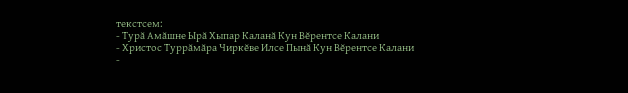текстсем:
- Турă Амăшне Ырă Хыпар Каланă Кун Вĕрентсе Калани
- Христос Туррăмăра Чиркĕве Илсе Пынă Кун Вĕрентсе Калани
-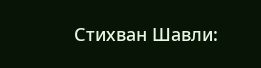Стихван Шавли: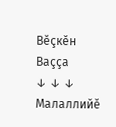Вĕçкĕн Ваççа
↓ ↓ ↓
Малаллийĕ